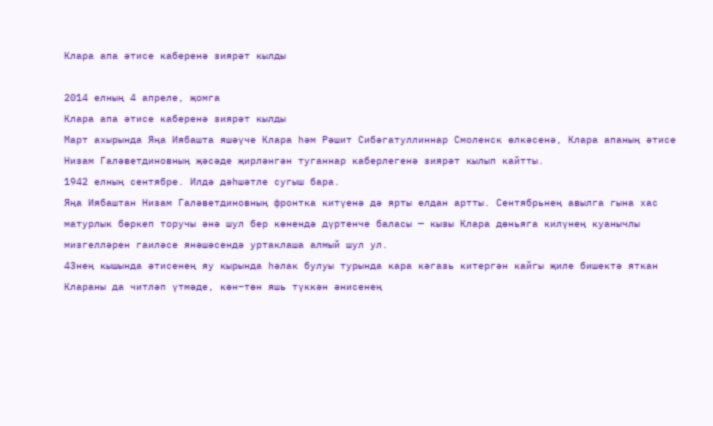Клара апа әтисе каберенә зиярәт кылды

2014 елның 4 апреле, җомга
Клара апа әтисе каберенә зиярәт кылды
Март ахырында Яңа Иябашта яшәүче Клара һәм Рәшит Сибәгатуллиннар Смоленск өлкәсенә, Клара апаның әтисе Низам Галәветдиновның җәсәде җирләнгән туганнар каберлегенә зиярәт кылып кайтты.
1942 елның сентябре. Илдә дәһшәтле сугыш бара.
Яңа Иябаштан Низам Галәветдиновның фронтка китүенә дә ярты елдан артты. Сентябрьнең авылга гына хас матурлык бөркеп торучы әнә шул бер көнендә дүртенче баласы — кызы Клара дөньяга килүнең куанычлы мизгелләрен гаиләсе янәшәсендә уртаклаша алмый шул ул.
43нең кышында әтисенең яу кырында һәлак булуы турында кара кәгазь китергән кайгы җиле бишектә яткан Клараны да читләп үтмәде, көн–төн яшь түккән әнисенең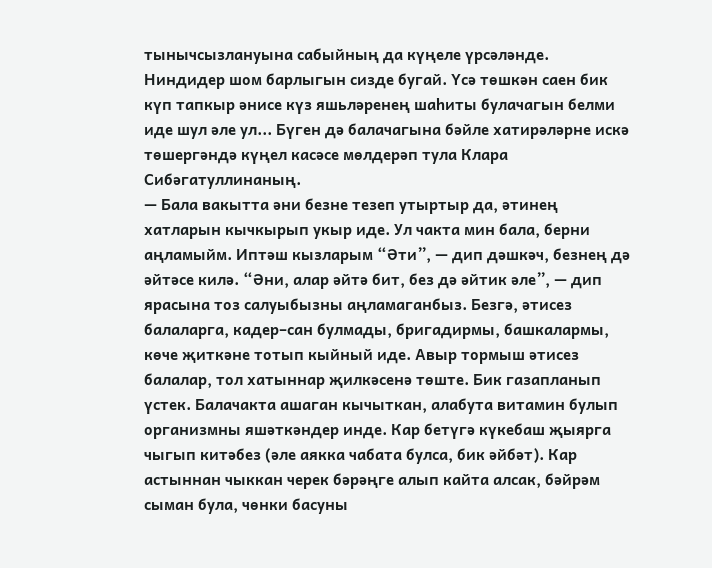тынычсызлануына сабыйның да күңеле үрсәләнде. Ниндидер шом барлыгын сизде бугай. Үсә төшкән саен бик күп тапкыр әнисе күз яшьләренең шаһиты булачагын белми иде шул әле ул... Бүген дә балачагына бәйле хатирәләрне искә төшергәндә күңел касәсе мөлдерәп тула Клара Сибәгатуллинаның.
— Бала вакытта әни безне тезеп утыртыр да, әтинең хатларын кычкырып укыр иде. Ул чакта мин бала, берни аңламыйм. Иптәш кызларым “Әти”, — дип дәшкәч, безнең дә әйтәсе килә. “Әни, алар әйтә бит, без дә әйтик әле”, — дип ярасына тоз салуыбызны аңламаганбыз. Безгә, әтисез балаларга, кадер–сан булмады, бригадирмы, башкалармы, көче җиткәне тотып кыйный иде. Авыр тормыш әтисез балалар, тол хатыннар җилкәсенә төште. Бик газапланып үстек. Балачакта ашаган кычыткан, алабута витамин булып организмны яшәткәндер инде. Кар бетүгә күкебаш җыярга чыгып китәбез (әле аякка чабата булса, бик әйбәт). Кар астыннан чыккан черек бәрәңге алып кайта алсак, бәйрәм сыман була, чөнки басуны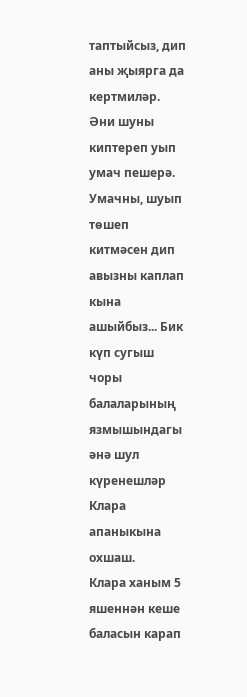таптыйсыз, дип аны җыярга да кертмиләр. Әни шуны киптереп уып умач пешерә. Умачны, шуып төшеп китмәсен дип авызны каплап кына ашыйбыз... Бик күп сугыш чоры балаларының язмышындагы әнә шул күренешләр Клара апаныкына охшаш.
Клара ханым 5 яшеннән кеше баласын карап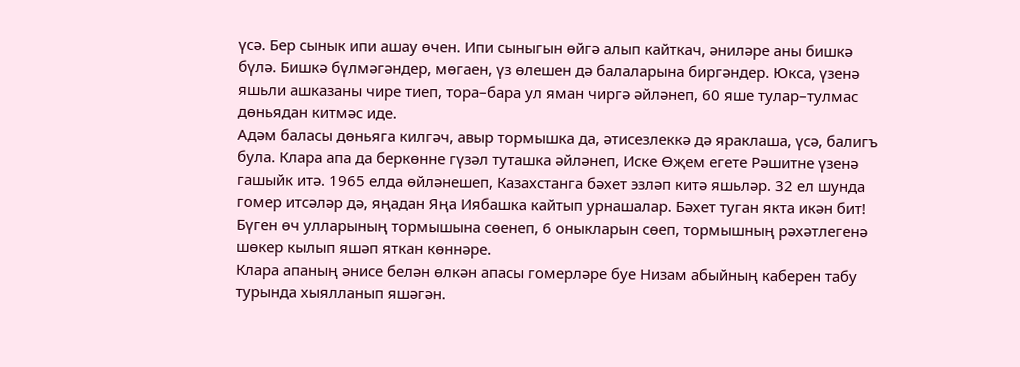үсә. Бер сынык ипи ашау өчен. Ипи сыныгын өйгә алып кайткач, әниләре аны бишкә бүлә. Бишкә бүлмәгәндер, мөгаен, үз өлешен дә балаларына биргәндер. Юкса, үзенә яшьли ашказаны чире тиеп, тора–бара ул яман чиргә әйләнеп, 60 яше тулар–тулмас дөньядан китмәс иде.
Адәм баласы дөньяга килгәч, авыр тормышка да, әтисезлеккә дә яраклаша, үсә, балигъ була. Клара апа да беркөнне гүзәл туташка әйләнеп, Иске Өҗем егете Рәшитне үзенә гашыйк итә. 1965 елда өйләнешеп, Казахстанга бәхет эзләп китә яшьләр. 32 ел шунда гомер итсәләр дә, яңадан Яңа Иябашка кайтып урнашалар. Бәхет туган якта икән бит! Бүген өч улларының тормышына сөенеп, 6 оныкларын сөеп, тормышның рәхәтлегенә шөкер кылып яшәп яткан көннәре.
Клара апаның әнисе белән өлкән апасы гомерләре буе Низам абыйның каберен табу турында хыялланып яшәгән.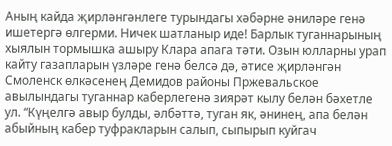Аның кайда җирләнгәнлеге турындагы хәбәрне әниләре генә ишетергә өлгерми. Ничек шатланыр иде! Барлык туганнарының хыялын тормышка ашыру Клара апага тәти. Озын юлларны урап кайту газапларын үзләре генә белсә дә, әтисе җирләнгән Смоленск өлкәсенең Демидов районы Пржевальское авылындагы туганнар каберлегенә зиярәт кылу белән бәхетле ул. “Күңелгә авыр булды, әлбәттә, туган як, әнинең, апа белән абыйның кабер туфракларын салып, сыпырып куйгач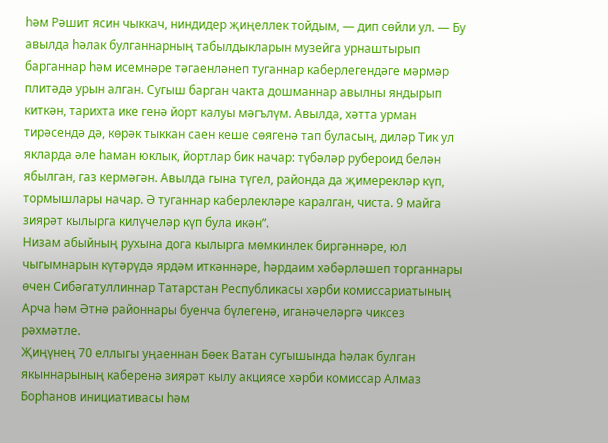һәм Рәшит ясин чыккач, ниндидер җиңеллек тойдым, — дип сөйли ул. — Бу авылда һәлак булганнарның табылдыкларын музейга урнаштырып барганнар һәм исемнәре тәгаенләнеп туганнар каберлегендәге мәрмәр плитәдә урын алган. Сугыш барган чакта дошманнар авылны яндырып киткән, тарихта ике генә йорт калуы мәгълүм. Авылда, хәтта урман тирәсендә дә, көрәк тыккан саен кеше сөягенә тап буласың, диләр Тик ул якларда әле һаман юклык, йортлар бик начар: түбәләр рубероид белән ябылган, газ кермәгән. Авылда гына түгел, районда да җимерекләр күп, тормышлары начар. Ә туганнар каберлекләре каралган, чиста. 9 майга зиярәт кылырга килүчеләр күп була икән”.
Низам абыйның рухына дога кылырга мөмкинлек биргәннәре, юл чыгымнарын күтәрүдә ярдәм иткәннәре, һәрдаим хәбәрләшеп торганнары өчен Сибәгатуллиннар Татарстан Республикасы хәрби комиссариатының Арча һәм Әтнә районнары буенча бүлегенә, иганәчеләргә чиксез рәхмәтле.
Җиңүнең 70 еллыгы уңаеннан Бөек Ватан сугышында һәлак булган якыннарының каберенә зиярәт кылу акциясе хәрби комиссар Алмаз Борһанов инициативасы һәм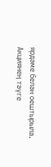ярдәме белән оештырыла. Акциянең тәүге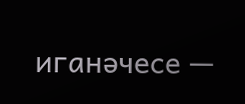иганәчесе —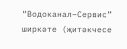“Водоканал–Сервис” ширкәте (җитәкчесе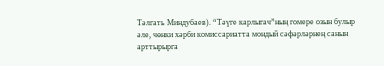Тәлгать Миндубаев). “Тәүге карлыгач”ның гомере озын булыр әле, чөнки хәрби комиссариатта мондый сәфәрләрнең санын арттырырга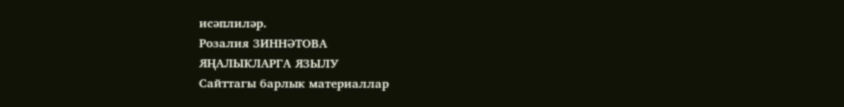исәплиләр.
Розалия ЗИННӘТОВА
ЯҢАЛЫКЛАРГА ЯЗЫЛУ
Сайттагы барлык материаллар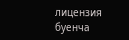лицензия буенча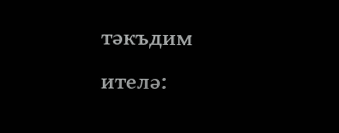тәкъдим ителә: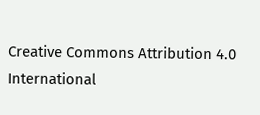Creative Commons Attribution 4.0 International